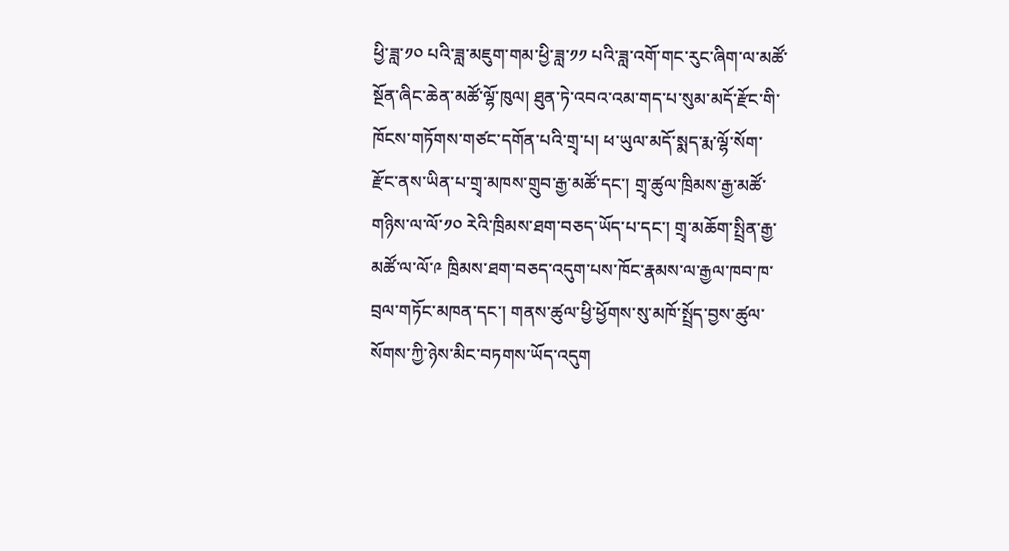ཕྱི་ཟླ་༡༠ པའི་ཟླ་མཇུག་གམ་ཕྱི་ཟླ་༡༡ པའི་ཟླ་འགོ་གང་རུང་ཞིག་ལ་མཚོ་སྔོན་ཞིང་ཆེན་མཚོ་ལྷོ་ཁུལ། ཐུན་ཏེ་འབའ་འམ་གད་པ་སུམ་མདོ་རྫོང་གི་ཁོངས་གཏོགས་གཙང་དགོན་པའི་གྲྭ་པ། ཕ་ཡུལ་མདོ་སྨད་རྨ་ལྷོ་སོག་རྫོང་ནས་ཡིན་པ་གྲྭ་མཁས་གྲུབ་རྒྱ་མཚོ་དང་། གྲྭ་ཚུལ་ཁྲིམས་རྒྱ་མཚོ་གཉིས་ལ་ལོ་༡༠ རེའི་ཁྲིམས་ཐག་བཅད་ཡོད་པ་དང་། གྲྭ་མཆོག་སྤྲིན་རྒྱ་མཚོ་ལ་ལོ་༩ ཁྲིམས་ཐག་བཅད་འདུག་པས་ཁོང་རྣམས་ལ་རྒྱལ་ཁབ་ཁ་བྲལ་གཏོང་མཁན་དང་། གནས་ཚུལ་ཕྱི་ཕྱོགས་སུ་མཁོ་སྤྲོད་བྱས་ཚུལ་སོགས་ཀྱི་ཉེས་མིང་བཏགས་ཡོད་འདུག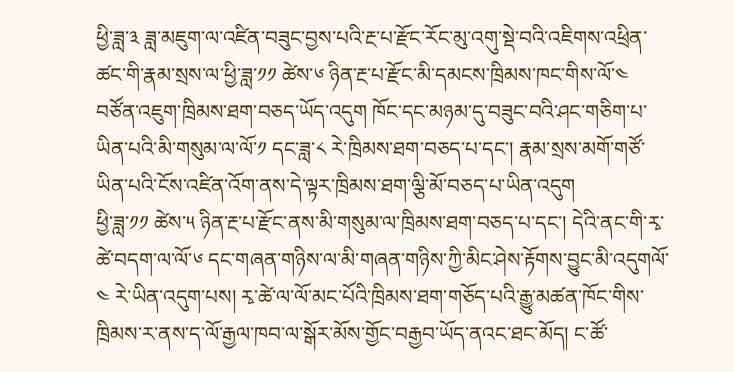ཕྱི་ཟླ་༣ ཟླ་མཇུག་ལ་འཛིན་བཟུང་བྱས་པའི་རྔ་པ་རྫོང་རོང་མུ་འགུ་སྡེ་བའི་འཇིགས་འཕྲིན་ཚང་གི་རྣམ་སྲས་ལ་ཕྱི་ཟླ་༡༡ ཚེས་༦ ཉིན་རྔ་པ་རྫོང་མི་དམངས་ཁྲིམས་ཁང་གིས་ལོ་༤ བཙོན་འཇུག་ཁྲིམས་ཐག་བཅད་ཡོད་འདུག ཁོང་དང་མཉམ་དུ་བཟུང་བའི་ཤང་གཅིག་པ་ཡིན་པའི་མི་གསུམ་ལ་ལོ་༡ དང་ཟླ་༨ རེ་ཁྲིམས་ཐག་བཅད་པ་དང་། རྣམ་སྲས་མགོ་གཙོ་ཡིན་པའི་ངོས་འཛིན་འོག་ནས་དེ་ལྟར་ཁྲིམས་ཐག་ལྕི་མོ་བཅད་པ་ཡིན་འདུག
ཕྱི་ཟླ་༡༡ ཚེས་༥ ཉིན་རྔ་པ་རྫོང་ནས་མི་གསུམ་ལ་ཁྲིམས་ཐག་བཅད་པ་དང་། དེའི་ནང་གི་རྭ་ཚེ་བདག་ལ་ལོ་༦ དང་གཞན་གཉིས་ལ་མི་གཞན་གཉིས་ཀྱི་མིང་ཤེས་རྟོགས་བྱུང་མི་འདུགལོ་༤ རེ་ཡིན་འདུག་པས། རྭ་ཚེ་ལ་ལོ་མང་པོའི་ཁྲིམས་ཐག་གཅོད་པའི་རྒྱུ་མཚན་ཁོང་གིས་ཁྲིམས་ར་ནས་ད་ལོ་རྒྱལ་ཁབ་ལ་སྒོར་མོས་གྱོང་བརྒྱབ་ཡོད་ནའང་ཐང་མོད། ང་ཚོ་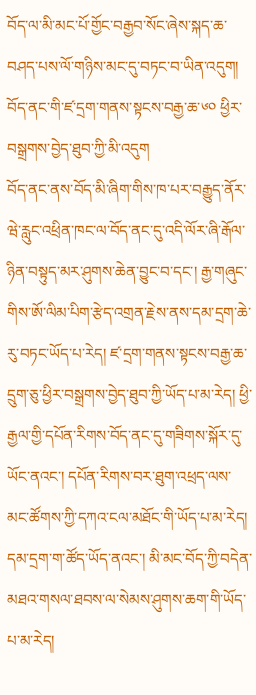བོད་ལ་མི་མང་པོ་གྱོང་བརྒྱབ་སོང་ཞེས་སྐད་ཆ་བཤད་པས་ལོ་གཉིས་མང་དུ་བཏང་བ་ཡིན་འདུག།
བོད་ནང་གི་ཛ་དྲག་གནས་སྟངས་བརྒྱ་ཆ་༦༠ ཕྱིར་བསྒྲགས་བྱེད་ཐུབ་ཀྱི་མི་འདུག
བོད་ནང་ནས་བོད་མི་ཞིག་གིས་ཁ་པར་བརྒྱུད་ནོར་ཝེ་རླུང་འཕྲིན་ཁང་ལ་བོད་ནང་དུ་འདི་ལོར་ཞི་རྒོལ་ཉིན་བསྟུད་མར་ཤུགས་ཆེན་བྱུང་བ་དང་། རྒྱ་གཞུང་གིས་ཨོ་ལིམ་པིག་རྩེད་འགྲན་རྗེས་ནས་དམ་དྲག་ཆེ་རུ་བཏང་ཡོད་པ་རེད། ཛ་དྲག་གནས་སྟངས་བརྒྱ་ཆ་དྲུག་ཅུ་ཕྱིར་བསྒྲགས་བྱེད་ཐུབ་ཀྱི་ཡོད་པ་མ་རེད། ཕྱི་རྒྱལ་གྱི་དཔོན་རིགས་བོད་ནང་དུ་གཟིགས་སྐོར་དུ་ཡོང་ནའང་། དཔོན་རིགས་བར་ཐུག་འཕྲད་ལས་མང་ཚོགས་ཀྱི་དཀའ་ངལ་མཐོང་གི་ཡོད་པ་མ་རེད། དམ་དྲག་ག་ཚོད་ཡོད་ནའང་། མི་མང་བོད་ཀྱི་བདེན་མཐའ་གསལ་ཐབས་ལ་སེམས་ཤུགས་ཆག་གི་ཡོད་པ་མ་རེད།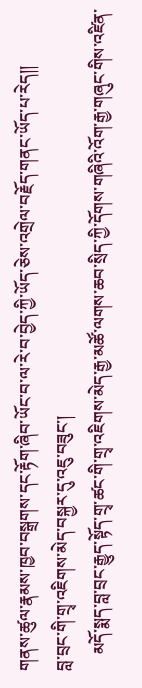གནས་ཚུལ་རྣམས་ཁྱབ་བསྒྲགས་དང་རྟོག་ཞིབ་ཡོང་བ་ལ་རེ་བ་བྱེད་ཀྱི་ཡོད་ཅེས་འགྲེལ་བརྗོད་གནང་ཡོད་པ་རེད།།
བླ་བྲང་གི་གྲྭ་འཇིགས་མེད་བསྐྱར་དུ་འཇུ་བཟུང་།
    མདོ་སྨད་བླ་བྲང་རྒྱུད་སྟོད་གྲྭ་ཚང་གི་གྲྭ་འཇིགས་མེད་རྒྱ་མཚོ་ལགས་ཆབ་སྲིད་ཀྱི་དོགས་གཞིའི་འོག་རྒྱ་གཞུང་གིས་འཛིན་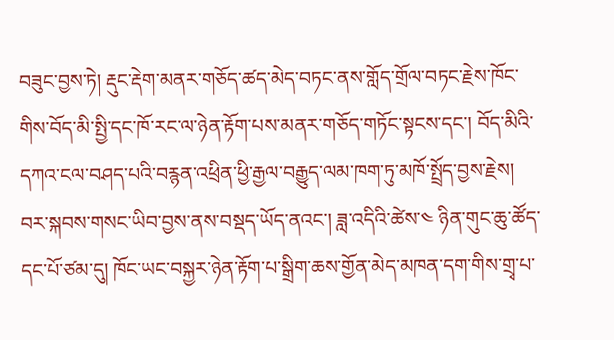བཟུང་བྱས་ཏེ། རྡུང་རྡེག་མནར་གཅོད་ཚད་མེད་བཏང་ནས་གློད་གྲོལ་བཏང་རྗེས་ཁོང་གིས་བོད་མི་སྤྱི་དང་ཁོ་རང་ལ་ཉེན་རྟོག་པས་མནར་གཅོད་གཏོང་སྟངས་དང་། བོད་མིའི་དཀའ་ངལ་བཤད་པའི་བརྙན་འཕྲིན་ཕྱི་རྒྱལ་བརྒྱུད་ལམ་ཁག་ཏུ་མཁོ་སྤྲོད་བྱས་རྗེས། བར་སྐབས་གསང་ཡིབ་བྱས་ནས་བསྡད་ཡོད་ནའང་། ཟླ་འདིའི་ཚེས་༤ ཉིན་གུང་ཆུ་ཚོད་དང་པོ་ཙམ་དུ། ཁོང་ཡང་བསྐྱར་ཉེན་རྟོག་པ་སྒྲིག་ཆས་གྱོན་མེད་མཁན་དག་གིས་གྲྭ་པ་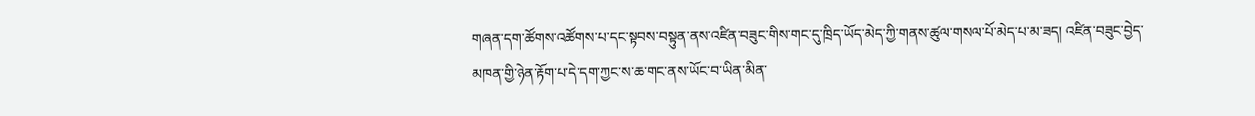གཞན་དག་ཚོགས་འཚོགས་པ་དང་སྟབས་བསྟུན་ནས་འཛིན་བཟུང་གིས་གང་དུ་ཁྲིད་ཡོད་མེད་ཀྱི་གནས་ཚུལ་གསལ་པོ་མེད་པ་མ་ཟད། འཛིན་བཟུང་བྱེད་མཁན་གྱི་ཉེན་རྟོག་པ་དེ་དག་ཀྱང་ས་ཆ་གང་ནས་ཡོང་བ་ཡིན་མིན་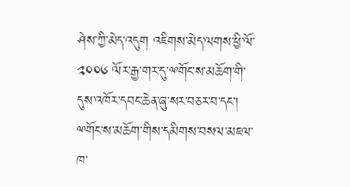ཤེས་ཀྱི་མེད་འདུག འཇིགས་མེད་ལགས་ཕྱི་ལོ་༢༠༠༦ ལོར་རྒྱ་གར་དུ་ྋགོང་ས་མཆོག་གི་དུས་འཁོར་དབང་ཆེན་ཞུ་སར་བཅར་བ་དང་། ྋགོང་ས་མཆོག་གིས་དམིགས་བསལ་མཇལ་ཁ་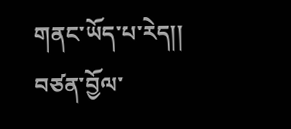གནང་ཡོད་པ་རེད།།
བཙན་བྱོལ་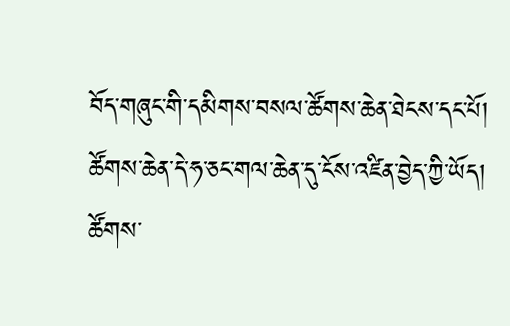བོད་གཞུང་གི་དམིགས་བསལ་ཚོགས་ཆེན་ཐེངས་དང་པོ།
ཚོགས་ཆེན་དེ་ཧ་ཅང་གལ་ཆེན་དུ་ངོས་འཛིན་བྱེད་ཀྱི་ཡོད། ཚོགས་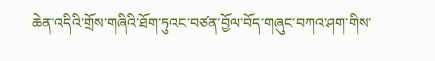ཆེན་འདིའི་གྲོས་གཞིའི་ཐོག་ཏུའང་བཙན་བྱོལ་བོད་གཞུང་བཀའ་ཤག་གིས་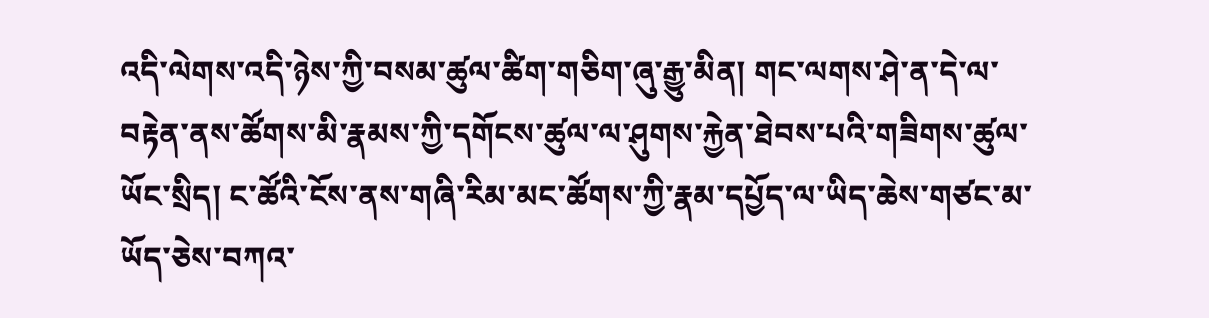འདི་ལེགས་འདི་ཉེས་ཀྱི་བསམ་ཚུལ་ཚིག་གཅིག་ཞུ་རྒྱུ་མིན། གང་ལགས་ཤེ་ན་དེ་ལ་བརྟེན་ནས་ཚོགས་མི་རྣམས་ཀྱི་དགོངས་ཚུལ་ལ་ཤུགས་རྐྱེན་ཐེབས་པའི་གཟིགས་ཚུལ་ཡོང་སྲིད། ང་ཚོའི་ངོས་ནས་གཞི་རིམ་མང་ཚོགས་ཀྱི་རྣམ་དཔྱོད་ལ་ཡིད་ཆེས་གཙང་མ་ཡོད་ཅེས་བཀའ་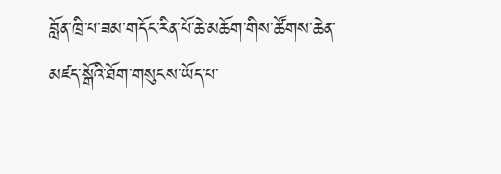བློན་ཁྲི་པ་ཟམ་གདོང་རིན་པོ་ཆེ་མཆོག་གིས་ཚོགས་ཆེན་མཛད་སྒོའི་ཐོག་གསུངས་ཡོད་པ་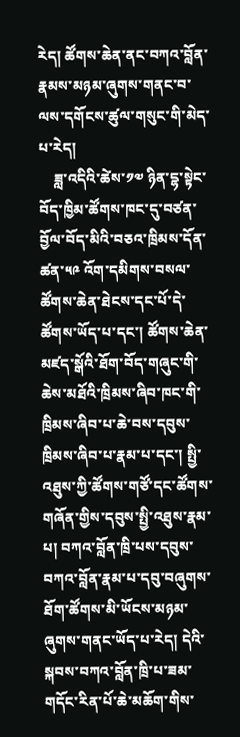རེད། ཚོགས་ཆེན་ནང་བཀའ་བློན་རྣམས་མཉམ་ཞུགས་གནང་བ་ལས་དགོངས་ཚུལ་གསུང་གི་མེད་པ་རེད།
    ཟླ་འདིའི་ཚེས་༡༧ ཉིན་དྷ་སྟེང་བོད་ཁྱིམ་ཚོགས་ཁང་དུ་བཙན་བྱོལ་བོད་མིའི་བཅའ་ཁྲིམས་དོན་ཚན་༥༩ འོག་དམིགས་བསལ་ཚོགས་ཆེན་ཐེངས་དང་པོ་དེ་ཚོགས་ཡོད་པ་དང་། ཚོགས་ཆེན་མཛད་སྒོའི་ཐོག་བོད་གཞུང་གི་ཆེས་མཐོའི་ཁྲིམས་ཞིབ་ཁང་གི་ཁྲིམས་ཞིབ་པ་ཆེ་བས་དབུས་ཁྲིམས་ཞིབ་པ་རྣམ་པ་དང་། སྤྱི་འཐུས་ཀྱི་ཚོགས་གཙོ་དང་ཚོགས་གཞོན་གྱིས་དབུས་སྤྱི་འཐུས་རྣམ་པ། བཀའ་བློན་ཁྲི་པས་དབུས་བཀའ་བློན་རྣམ་པ་དབུ་བཞུགས་ཐོག་ཚོགས་མི་ཡོངས་མཉམ་ཞུགས་གནང་ཡོད་པ་རེད། དེའི་སྐབས་བཀའ་བློན་ཁྲི་པ་ཟམ་གདོང་རིན་པོ་ཆེ་མཆོག་གིས་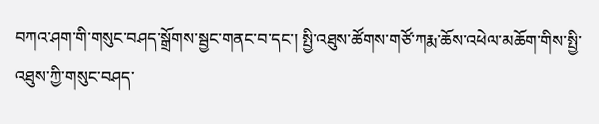བཀའ་ཤག་གི་གསུང་བཤད་སྒྲོགས་སྦྱང་གནང་བ་དང་། སྤྱི་འཐུས་ཚོགས་གཙོ་ཀརྨ་ཆོས་འཕེལ་མཆོག་གིས་སྤྱི་འཐུས་ཀྱི་གསུང་བཤད་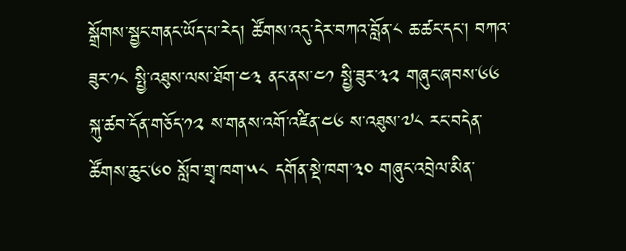སྒྲོགས་སྦྱང་གནང་ཡོད་པ་རེད། ཚོགས་འདུ་དེར་བཀའ་བློན་༨ ཆ་ཚང་དང་། བཀའ་ཟུར་༡༨ སྤྱི་འཐུས་ལས་ཐོག་༤༣ ནང་ནས་༤༡ སྤྱི་ཟུར་༣༢ གཞུང་ཞབས་༦༦ སྐུ་ཚབ་དོན་གཅོད་༡༢ ས་གནས་འགོ་འཛིན་༤༦ ས་འཐུས་༧༨ རང་བདེན་ཚོགས་ཆུང་༦༠ སློབ་གྲྭ་ཁག་༥༨ དགོན་སྡེ་ཁག་༣༠ གཞུང་འབྲེལ་མིན་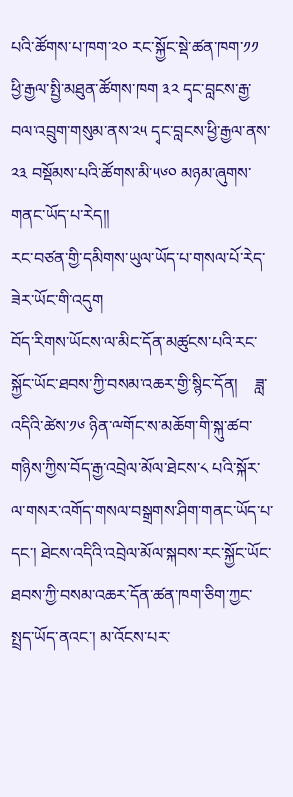པའི་ཚོགས་པ་ཁག་༢༠ རང་སྐྱོང་སྡེ་ཚན་ཁག་༡༡ ཕྱི་རྒྱལ་སྤྱི་མཐུན་ཚོགས་ཁག ༣༢ དྭང་བླངས་རྒྱ་བལ་འབྲུག་གསུམ་ནས་༢༥ དྭང་བླངས་ཕྱི་རྒྱལ་ནས་༢༣ བསྡོམས་པའི་ཚོགས་མི་༥༦༠ མཉམ་ཞུགས་གནང་ཡོད་པ་རེད།།
རང་བཙན་གྱི་དམིགས་ཡུལ་ཡོད་པ་གསལ་པོ་རེད་ཟེར་ཡོང་གི་འདུག
བོད་རིགས་ཡོངས་ལ་མིང་དོན་མཚུངས་པའི་རང་སྐྱོང་ཡོང་ཐབས་ཀྱི་བསམ་འཆར་གྱི་སྙིང་དོན།    ཟླ་འདིའི་ཚེས་༡༦ ཉིན་ྋགོང་ས་མཆོག་གི་སྐུ་ཚབ་གཉིས་ཀྱིས་བོད་རྒྱ་འབྲེལ་མོལ་ཐེངས་༨ པའི་སྐོར་ལ་གསར་འགོད་གསལ་བསྒྲགས་ཤིག་གནང་ཡོད་པ་དང་། ཐེངས་འདིའི་འབྲེལ་མོལ་སྐབས་རང་སྐྱོང་ཡོང་ཐབས་ཀྱི་བསམ་འཆར་དོན་ཚན་ཁག་ཅིག་ཀྱང་སྤྲད་ཡོད་ནའང་། མ་འོངས་པར་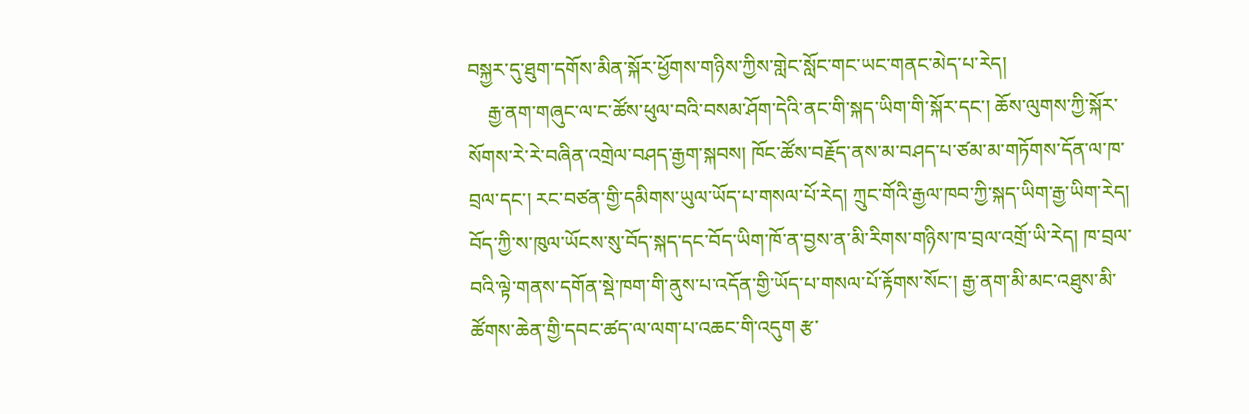བསྐྱར་དུ་ཐུག་དགོས་མིན་སྐོར་ཕྱོགས་གཉིས་ཀྱིས་གླེང་སློང་གང་ཡང་གནང་མེད་པ་རེད།
    རྒྱ་ནག་གཞུང་ལ་ང་ཚོས་ཕུལ་བའི་བསམ་ཤོག་དེའི་ནང་གི་སྐད་ཡིག་གི་སྐོར་དང་། ཆོས་ལུགས་ཀྱི་སྐོར་སོགས་རེ་རེ་བཞིན་འགྲེལ་བཤད་རྒྱག་སྐབས། ཁོང་ཚོས་བརྗོད་ནས་མ་བཤད་པ་ཙམ་མ་གཏོགས་དོན་ལ་ཁ་བྲལ་དང་། རང་བཙན་གྱི་དམིགས་ཡུལ་ཡོད་པ་གསལ་པོ་རེད། ཀྲུང་གོའི་རྒྱལ་ཁབ་ཀྱི་སྐད་ཡིག་རྒྱ་ཡིག་རེད། བོད་ཀྱི་ས་ཁུལ་ཡོངས་སུ་བོད་སྐད་དང་བོད་ཡིག་ཁོ་ན་བྱས་ན་མི་རིགས་གཉིས་ཁ་བྲལ་འགྲོ་ཡི་རེད། ཁ་བྲལ་བའི་ལྟེ་གནས་དགོན་སྡེ་ཁག་གི་ནུས་པ་འདོན་གྱི་ཡོད་པ་གསལ་པོ་རྟོགས་སོང་། རྒྱ་ནག་མི་མང་འཐུས་མི་ཚོགས་ཆེན་གྱི་དབང་ཚད་ལ་ལག་པ་འཆང་གི་འདུག རྩ་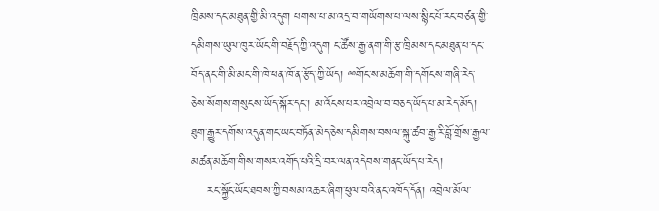ཁྲིམས་དང་མཐུན་གྱི་མི་འདུག པགས་པ་མ་འདྲ་བ་གཡོགས་པ་ལས་སྙིང་པོ་རང་བཙན་གྱི་དམིགས་ཡུལ་ཁུར་ཡོང་གི་བརྗོད་ཀྱི་འདུག ང་ཚོས་རྒྱ་ནག་གི་རྩ་ཁྲིམས་དང་མཐུན་པ་དང་བོད་ནང་གི་མི་མང་གི་ཁེ་ཕན་ཁོ་ན་རྩོད་ཀྱི་ཡོད། ྋགོང་ས་མཆོག་གི་དགོངས་གཞི་རེད་ཅེས་སོགས་གསུངས་ཡོད་སྐོར་དང་། མ་འོངས་པར་འབྲེལ་བ་བཅད་ཡོད་པ་མ་རེད་མོད། ཐུག་རྒྱུར་དགོས་འདུན་གང་ཡང་བཏོན་མེད་ཅེས་དམིགས་བསལ་སྐུ་ཚབ་རྒྱ་རི་བློ་གྲོས་རྒྱལ་མཚན་མཆོག་གིས་གསར་འགོད་པའི་དྲི་བར་ལན་འདེབས་གནང་ཡོད་པ་རེད།
    རང་སྐྱོང་ཡོང་ཐབས་ཀྱི་བསམ་འཆར་ཞིག་ཕུལ་བའི་ནང་འཁོད་དོན། འབྲེལ་མོལ་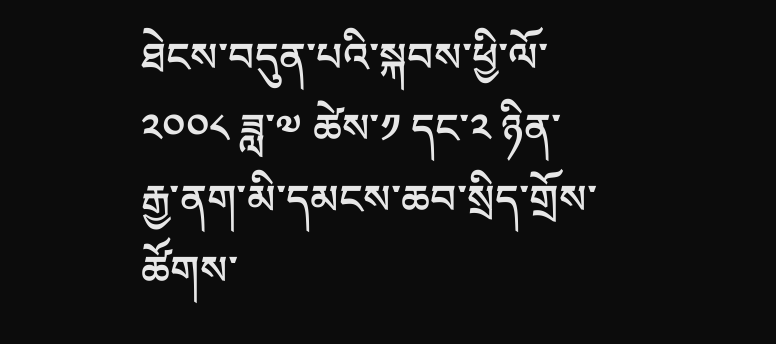ཐེངས་བདུན་པའི་སྐབས་ཕྱི་ལོ་༢༠༠༨ ཟླ་༧ ཚེས་༡ དང་༢ ཉིན་རྒྱ་ནག་མི་དམངས་ཆབ་སྲིད་གྲོས་ཚོགས་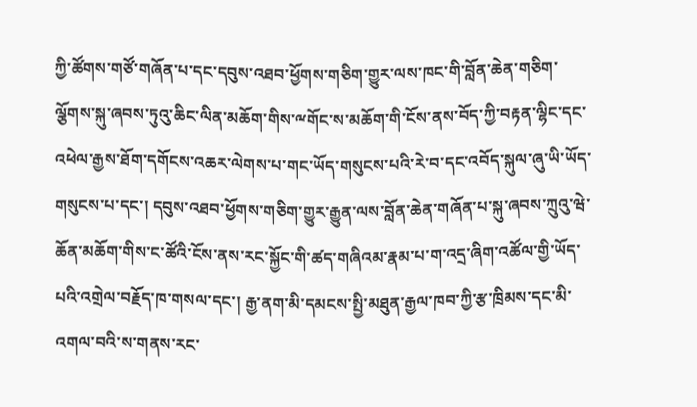ཀྱི་ཚོགས་གཙོ་གཞོན་པ་དང་དབུས་འཐབ་ཕྱོགས་གཅིག་གྱུར་ལས་ཁང་གི་བློན་ཆེན་གཅིག་ལྕོགས་སྐུ་ཞབས་ཏུའུ་ཆིང་ལིན་མཆོག་གིས་ྋགོང་ས་མཆོག་གི་ངོས་ནས་བོད་ཀྱི་བརྟན་ལྷིང་དང་འཕེལ་རྒྱས་ཐོག་དགོངས་འཆར་ལེགས་པ་གང་ཡོད་གསུངས་པའི་རེ་བ་དང་འབོད་སྐུལ་ཞུ་ཡི་ཡོད་གསུངས་པ་དང་། དབུས་འཐབ་ཕྱོགས་གཅིག་གྱུར་རྒྱུན་ལས་བློན་ཆེན་གཞོན་པ་སྐུ་ཞབས་ཀྲུའུ་ཝེ་ཆོན་མཆོག་གིས་ང་ཚོའི་ངོས་ནས་རང་སྐྱོང་གི་ཚད་གཞིའམ་རྣམ་པ་ག་འདྲ་ཞིག་འཚོལ་གྱི་ཡོད་པའི་འགྲེལ་བརྗོད་ཁ་གསལ་དང་། རྒྱ་ནག་མི་དམངས་སྤྱི་མཐུན་རྒྱལ་ཁབ་ཀྱི་རྩ་ཁྲིམས་དང་མི་འགལ་བའི་ས་གནས་རང་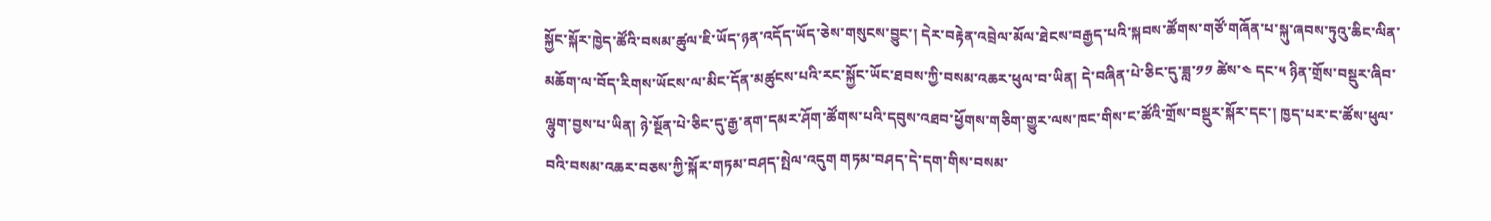སྐྱོང་སྐོར་ཁྱེད་ཚོའི་བསམ་ཚུལ་ཇི་ཡོད་ཉན་འདོད་ཡོད་ཅེས་གསུངས་བྱུང་། དེར་བརྟེན་འབྲེལ་མོལ་ཐེངས་བརྒྱད་པའི་སྐབས་ཚོགས་གཙོ་གཞོན་པ་སྐུ་ཞབས་ཏུའུ་ཆིང་ལིན་མཆོག་ལ་བོད་རིགས་ཡོངས་ལ་མིང་དོན་མཚུངས་པའི་རང་སྐྱོང་ཡོང་ཐབས་ཀྱི་བསམ་འཆར་ཕུལ་བ་ཡིན། དེ་བཞིན་པེ་ཅིང་དུ་ཟླ་༡༡ ཚེས་༤ དང་༥ ཉིན་གྲོས་བསྡུར་ཞིབ་ལྷུག་བྱས་པ་ཡིན། ཉེ་སྔོན་པེ་ཅིང་དུ་རྒྱ་ནག་དམར་ཤོག་ཚོགས་པའི་དབུས་འཐབ་ཕྱོགས་གཅིག་གྱུར་ལས་ཁང་གིས་ང་ཚོའི་གྲོས་བསྡུར་སྐོར་དང་། ཁྱད་པར་ང་ཚོས་ཕུལ་བའི་བསམ་འཆར་བཅས་ཀྱི་སྐོར་གཏམ་བཤད་སྤེལ་འདུག གཏམ་བཤད་དེ་དག་གིས་བསམ་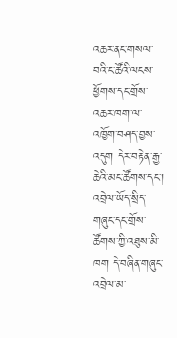འཆར་ནང་གསལ་བའི་ང་ཚོའི་ལངས་ཕྱོགས་དང་གྲོས་འཆར་ཁག་ལ་འཁྱོག་བཤད་བྱས་འདུག དེར་བརྟེན་རྒྱ་ཆེའི་མང་ཚོགས་དང་། འབྲེལ་ཡོད་སྲིད་གཞུང་དང་གྲོས་ཚོགས་ཀྱི་འཐུས་མི་ཁག དེ་བཞིན་གཞུང་འབྲེལ་མ་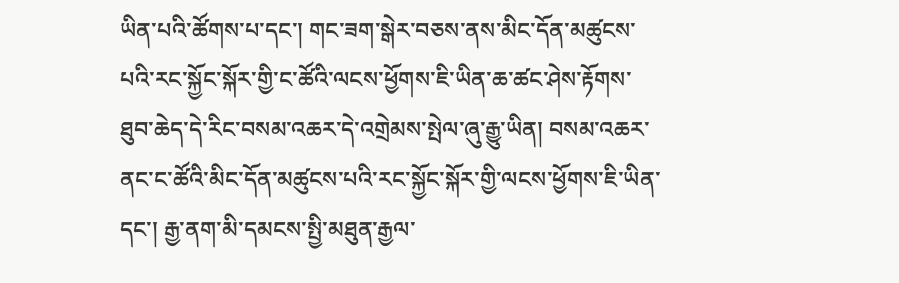ཡིན་པའི་ཚོགས་པ་དང་། གང་ཟག་སྒེར་བཅས་ནས་མིང་དོན་མཚུངས་པའི་རང་སྐྱོང་སྐོར་གྱི་ང་ཚོའི་ལངས་ཕྱོགས་ཇི་ཡིན་ཆ་ཚང་ཤེས་རྟོགས་ཐུབ་ཆེད་དེ་རིང་བསམ་འཆར་དེ་འགྲེམས་སྤེལ་ཞུ་རྒྱུ་ཡིན། བསམ་འཆར་ནང་ང་ཚོའི་མིང་དོན་མཚུངས་པའི་རང་སྐྱོང་སྐོར་གྱི་ལངས་ཕྱོགས་ཇི་ཡིན་དང་། རྒྱ་ནག་མི་དམངས་སྤྱི་མཐུན་རྒྱལ་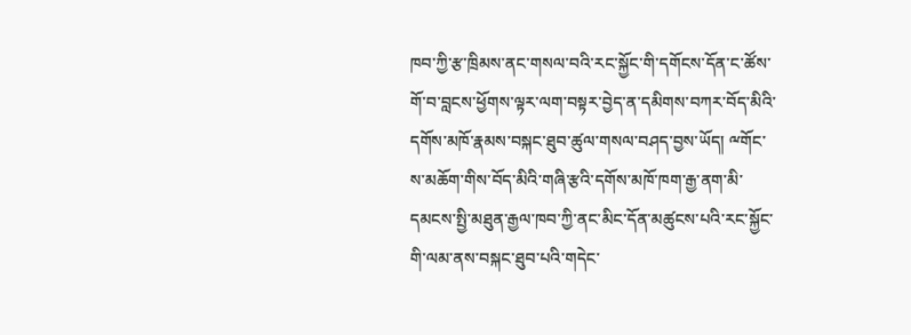ཁབ་ཀྱི་རྩ་ཁྲིམས་ནང་གསལ་བའི་རང་སྐྱོང་གི་དགོངས་དོན་ང་ཚོས་གོ་བ་བླངས་ཕྱོགས་ལྟར་ལག་བསྟར་བྱེད་ན་དམིགས་བཀར་བོད་མིའི་དགོས་མཁོ་རྣམས་བསྐང་ཐུབ་ཚུལ་གསལ་བཤད་བྱས་ཡོད། ྋགོང་ས་མཆོག་གིས་བོད་མིའི་གཞི་རྩའི་དགོས་མཁོ་ཁག་རྒྱ་ནག་མི་དམངས་སྤྱི་མཐུན་རྒྱལ་ཁབ་ཀྱི་ནང་མིང་དོན་མཚུངས་པའི་རང་སྐྱོང་གི་ལམ་ནས་བསྐང་ཐུབ་པའི་གདེང་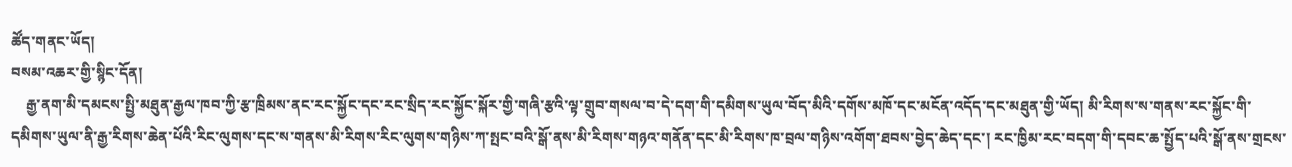ཚོད་གནང་ཡོད།
བསམ་འཆར་གྱི་སྙིང་དོན།
    རྒྱ་ནག་མི་དམངས་སྤྱི་མཐུན་རྒྱལ་ཁབ་ཀྱི་རྩ་ཁྲིམས་ནང་རང་སྐྱོང་དང་རང་སྲིད་རང་སྐྱོང་སྐོར་གྱི་གཞི་རྩའི་ལྟ་གྲུབ་གསལ་བ་དེ་དག་གི་དམིགས་ཡུལ་བོད་མིའི་དགོས་མཁོ་དང་མངོན་འདོད་དང་མཐུན་གྱི་ཡོད། མི་རིགས་ས་གནས་རང་སྐྱོང་གི་དམིགས་ཡུལ་ནི་རྒྱ་རིགས་ཆེན་པོའི་རིང་ལུགས་དང་ས་གནས་མི་རིགས་རིང་ལུགས་གཉིས་ཀ་སྤང་བའི་སྒོ་ནས་མི་རིགས་གཉའ་གནོན་དང་མི་རིགས་ཁ་བྲལ་གཉིས་འགོག་ཐབས་བྱེད་ཆེད་དང་། རང་ཁྱིམ་རང་བདག་གི་དབང་ཆ་སྤྱོད་པའི་སྒོ་ནས་གྲངས་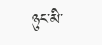ཉུང་མི་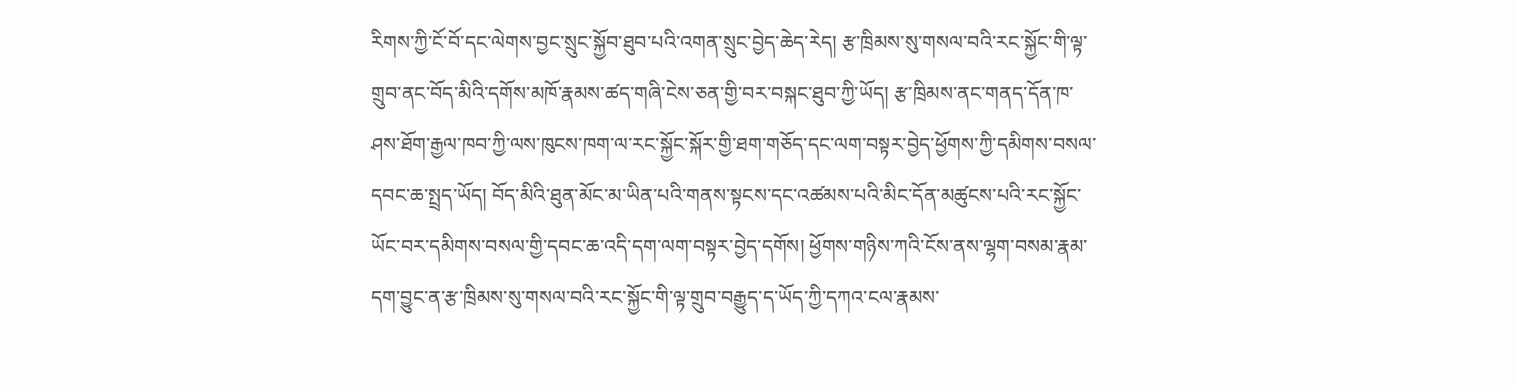རིགས་ཀྱི་ངོ་བོ་དང་ལེགས་བྱང་སྲུང་སྐྱོབ་ཐུབ་པའི་འགན་སྲུང་བྱེད་ཆེད་རེད། རྩ་ཁྲིམས་སུ་གསལ་བའི་རང་སྐྱོང་གི་ལྟ་གྲུབ་ནང་བོད་མིའི་དགོས་མཁོ་རྣམས་ཚད་གཞི་ངེས་ཅན་གྱི་བར་བསྐང་ཐུབ་ཀྱི་ཡོད། རྩ་ཁྲིམས་ནང་གནད་དོན་ཁ་ཤས་ཐོག་རྒྱལ་ཁབ་ཀྱི་ལས་ཁུངས་ཁག་ལ་རང་སྐྱོང་སྐོར་གྱི་ཐག་གཅོད་དང་ལག་བསྟར་བྱེད་ཕྱོགས་ཀྱི་དམིགས་བསལ་དབང་ཆ་སྤྲད་ཡོད། བོད་མིའི་ཐུན་མོང་མ་ཡིན་པའི་གནས་སྟངས་དང་འཚམས་པའི་མིང་དོན་མཚུངས་པའི་རང་སྐྱོང་ཡོང་བར་དམིགས་བསལ་གྱི་དབང་ཆ་འདི་དག་ལག་བསྟར་བྱེད་དགོས། ཕྱོགས་གཉིས་ཀའི་ངོས་ནས་ལྷག་བསམ་རྣམ་དག་བྱུང་ན་རྩ་ཁྲིམས་སུ་གསལ་བའི་རང་སྐྱོང་གི་ལྟ་གྲུབ་བརྒྱུད་ད་ཡོད་ཀྱི་དཀའ་ངལ་རྣམས་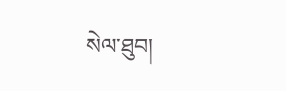སེལ་ཐུབ།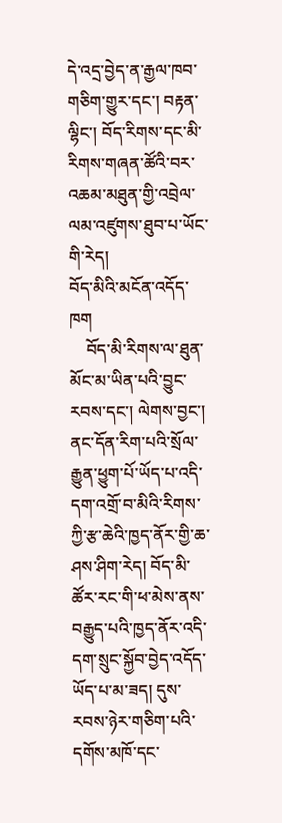དེ་འདྲ་བྱེད་ན་རྒྱལ་ཁབ་གཅིག་གྱུར་དང་། བརྟན་ལྷིང་། བོད་རིགས་དང་མི་རིགས་གཞན་ཚོའི་བར་འཆམ་མཐུན་གྱི་འབྲེལ་ལམ་འཛུགས་ཐུབ་པ་ཡོང་གི་རེད།
བོད་མིའི་མངོན་འདོད་ཁག
    བོད་མི་རིགས་ལ་ཐུན་མོང་མ་ཡིན་པའི་བྱུང་རབས་དང་། ལེགས་བྱང་། ནང་དོན་རིག་པའི་སྲོལ་རྒྱུན་ཕྱུག་པོ་ཡོད་པ་འདི་དག་འགྲོ་བ་མིའི་རིགས་ཀྱི་རྩ་ཆེའི་ཁྱད་ནོར་གྱི་ཆ་ཤས་ཤིག་རེད། བོད་མི་ཚོར་རང་གི་ཕ་མེས་ནས་བརྒྱུད་པའི་ཁྱད་ནོར་འདི་དག་སྲུང་སྐྱོབ་བྱེད་འདོད་ཡོད་པ་མ་ཟད། དུས་རབས་ཉེར་གཅིག་པའི་དགོས་མཁོ་དང་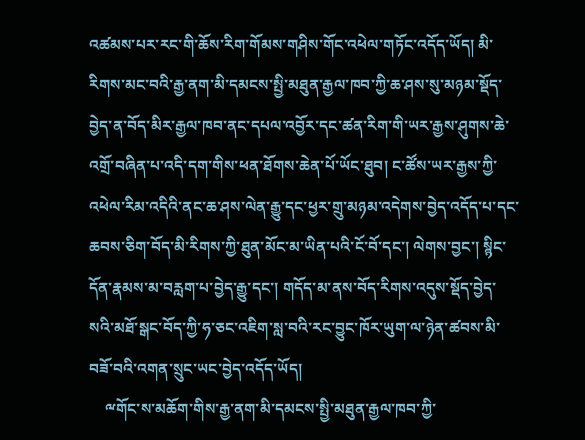འཚམས་པར་རང་གི་ཆོས་རིག་གོམས་གཤིས་གོང་འཕེལ་གཏོང་འདོད་ཡོད། མི་རིགས་མང་བའི་རྒྱ་ནག་མི་དམངས་སྤྱི་མཐུན་རྒྱལ་ཁབ་ཀྱི་ཆ་ཤས་སུ་མཉམ་སྡོད་བྱེད་ན་བོད་མིར་རྒྱལ་ཁབ་ནང་དཔལ་འབྱོར་དང་ཚན་རིག་གི་ཡར་རྒྱས་ཤུགས་ཆེ་འགྲོ་བཞིན་པ་འདི་དག་གིས་ཕན་ཐོགས་ཆེན་པོ་ཡོང་ཐུབ། ང་ཚོས་ཡར་རྒྱས་ཀྱི་འཕེལ་རིམ་འདིའི་ནང་ཆ་ཤས་ལེན་རྒྱུ་དང་ཕྱར་གྲུ་མཉམ་འདེགས་བྱེད་འདོད་པ་དང་ཆབས་ཅིག་བོད་མི་རིགས་ཀྱི་ཐུན་མོང་མ་ཡིན་པའི་ངོ་བོ་དང་། ལེགས་བྱང་། སྙིང་དོན་རྣམས་མ་བརླག་པ་བྱེད་རྒྱུ་དང་། གདོད་མ་ནས་བོད་རིགས་འདུས་སྡོད་བྱེད་སའི་མཐོ་སྒང་བོད་ཀྱི་ཧ་ཅང་འཇིག་སླ་བའི་རང་བྱུང་ཁོར་ཡུག་ལ་ཉེན་ཚབས་མི་བཟོ་བའི་འགན་སྲུང་ཡང་བྱེད་འདོད་ཡོད།
    ྋགོང་ས་མཆོག་གིས་རྒྱ་ནག་མི་དམངས་སྤྱི་མཐུན་རྒྱལ་ཁབ་ཀྱི་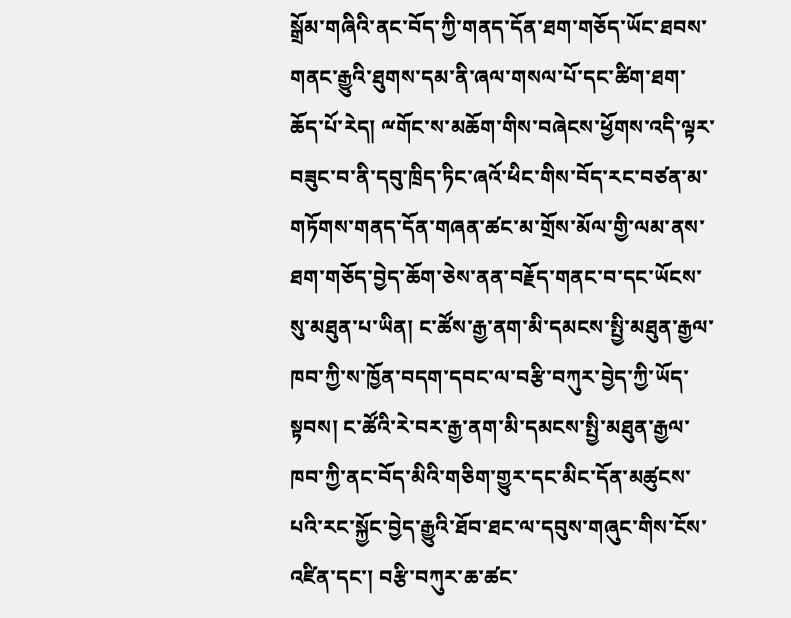སྒྲོམ་གཞིའི་ནང་བོད་ཀྱི་གནད་དོན་ཐག་གཅོད་ཡོང་ཐབས་གནང་རྒྱུའི་ཐུགས་དམ་ནི་ཞལ་གསལ་པོ་དང་ཚིག་ཐག་ཆོད་པོ་རེད། ྋགོང་ས་མཆོག་གིས་བཞེངས་ཕྱོགས་འདི་ལྟར་བཟུང་བ་ནི་དབུ་ཁྲིད་ཏིང་ཞའོ་ཕིང་གིས་བོད་རང་བཙན་མ་གཏོགས་གནད་དོན་གཞན་ཚང་མ་གྲོས་མོལ་གྱི་ལམ་ནས་ཐག་གཅོད་བྱེད་ཆོག་ཅེས་ནན་བརྗོད་གནང་བ་དང་ཡོངས་སུ་མཐུན་པ་ཡིན། ང་ཚོས་རྒྱ་ནག་མི་དམངས་སྤྱི་མཐུན་རྒྱལ་ཁབ་ཀྱི་ས་ཁྱོན་བདག་དབང་ལ་བརྩི་བཀུར་བྱེད་ཀྱི་ཡོད་སྟབས། ང་ཚོའི་རེ་བར་རྒྱ་ནག་མི་དམངས་སྤྱི་མཐུན་རྒྱལ་ཁབ་ཀྱི་ནང་བོད་མིའི་གཅིག་གྱུར་དང་མིང་དོན་མཚུངས་པའི་རང་སྐྱོང་བྱེད་རྒྱུའི་ཐོབ་ཐང་ལ་དབུས་གཞུང་གིས་ངོས་འཛིན་དང་། བརྩི་བཀུར་ཆ་ཚང་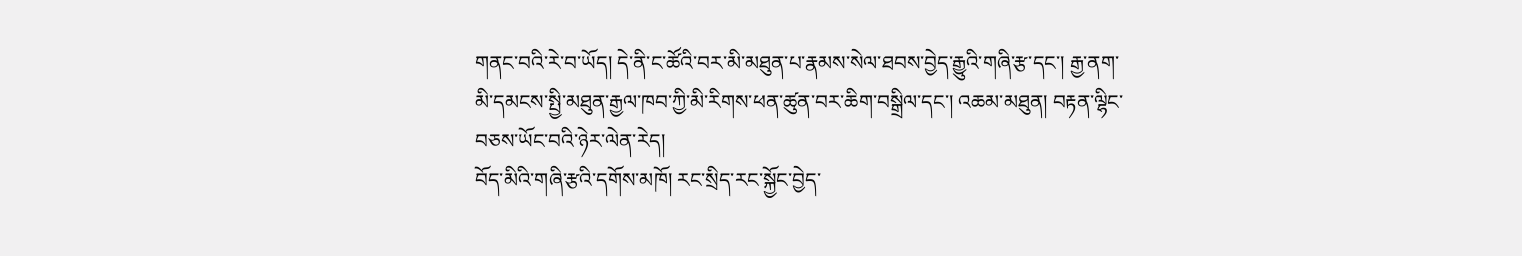གནང་བའི་རེ་བ་ཡོད། དེ་ནི་ང་ཚོའི་བར་མི་མཐུན་པ་རྣམས་སེལ་ཐབས་བྱེད་རྒྱུའི་གཞི་རྩ་དང་། རྒྱ་ནག་མི་དམངས་སྤྱི་མཐུན་རྒྱལ་ཁབ་ཀྱི་མི་རིགས་ཕན་ཚུན་བར་ཆིག་བསྒྲིལ་དང་། འཆམ་མཐུན། བརྟན་ལྷིང་བཅས་ཡོང་བའི་ཉེར་ལེན་རེད།
བོད་མིའི་གཞི་རྩའི་དགོས་མཁོ། རང་སྲིད་རང་སྐྱོང་བྱེད་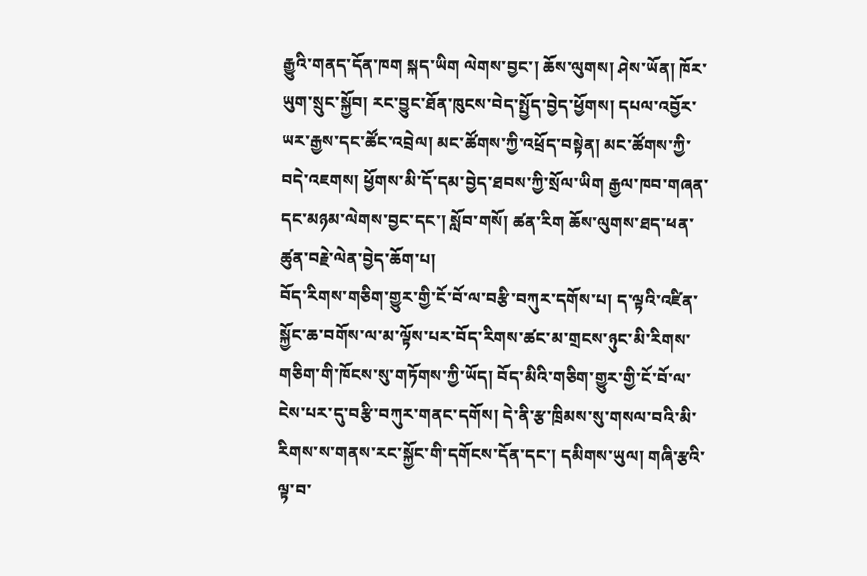རྒྱུའི་གནད་དོན་ཁག སྐད་ཡིག ལེགས་བྱང་། ཆོས་ལུགས། ཤེས་ཡོན། ཁོར་ཡུག་སྲུང་སྐྱོབ། རང་བྱུང་ཐོན་ཁུངས་བེད་སྤྱོད་བྱེད་ཕྱོགས། དཔལ་འབྱོར་ཡར་རྒྱས་དང་ཚོང་འབྲེལ། མང་ཚོགས་ཀྱི་འཕྲོད་བསྟེན། མང་ཚོགས་ཀྱི་བདེ་འཇགས། ཕྱོགས་མི་དོ་དམ་བྱེད་ཐབས་ཀྱི་སྲོལ་ཡིག རྒྱལ་ཁབ་གཞན་དང་མཉམ་ལེགས་བྱང་དང་། སློབ་གསོ། ཚན་རིག ཆོས་ལུགས་ཐད་ཕན་ཚུན་བརྗེ་ལེན་བྱེད་ཆོག་པ།
བོད་རིགས་གཅིག་གྱུར་གྱི་ངོ་བོ་ལ་བརྩི་བཀུར་དགོས་པ། ད་ལྟའི་འཛིན་སྐྱོང་ཆ་བགོས་ལ་མ་ལྟོས་པར་བོད་རིགས་ཚང་མ་གྲངས་ཉུང་མི་རིགས་གཅིག་གི་ཁོངས་སུ་གཏོགས་ཀྱི་ཡོད། བོད་མིའི་གཅིག་གྱུར་གྱི་ངོ་བོ་ལ་ངེས་པར་དུ་བརྩི་བཀུར་གནང་དགོས། དེ་ནི་རྩ་ཁྲིམས་སུ་གསལ་བའི་མི་རིགས་ས་གནས་རང་སྐྱོང་གི་དགོངས་དོན་དང་། དམིགས་ཡུལ། གཞི་རྩའི་ལྟ་བ་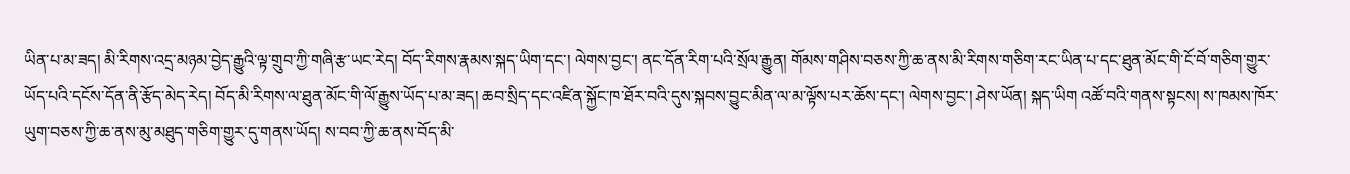ཡིན་པ་མ་ཟད། མི་རིགས་འདྲ་མཉམ་བྱེད་རྒྱུའི་ལྟ་གྲུབ་ཀྱི་གཞི་རྩ་ཡང་རེད། བོད་རིགས་རྣམས་སྐད་ཡིག་དང་། ལེགས་བྱང་། ནང་དོན་རིག་པའི་སྲོལ་རྒྱུན། གོམས་གཤིས་བཅས་ཀྱི་ཆ་ནས་མི་རིགས་གཅིག་རང་ཡིན་པ་དང་ཐུན་མོང་གི་ངོ་བོ་གཅིག་གྱུར་ཡོད་པའི་དངོས་དོན་ནི་རྩོད་མེད་རེད། བོད་མི་རིགས་ལ་ཐུན་མོང་གི་ལོ་རྒྱུས་ཡོད་པ་མ་ཟད། ཆབ་སྲིད་དང་འཛིན་སྐྱོང་ཁ་ཐོར་བའི་དུས་སྐབས་བྱུང་མིན་ལ་མ་ལྟོས་པར་ཆོས་དང་། ལེགས་བྱང་། ཤེས་ཡོན། སྐད་ཡིག འཚོ་བའི་གནས་སྟངས། ས་ཁམས་ཁོར་ཡུག་བཅས་ཀྱི་ཆ་ནས་མུ་མཐུད་གཅིག་གྱུར་དུ་གནས་ཡོད། ས་བབ་ཀྱི་ཆ་ནས་བོད་མི་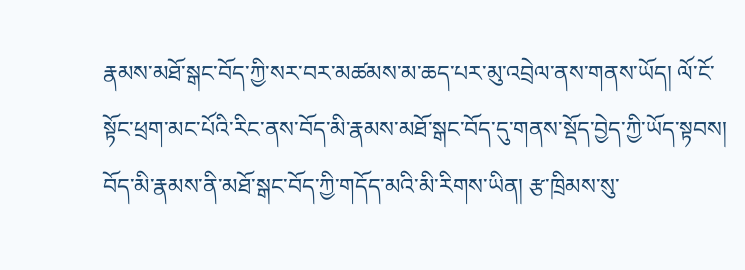རྣམས་མཐོ་སྒང་བོད་ཀྱི་སར་བར་མཚམས་མ་ཆད་པར་མུ་འབྲེལ་ནས་གནས་ཡོད། ལོ་ངོ་སྟོང་ཕྲག་མང་པོའི་རིང་ནས་བོད་མི་རྣམས་མཐོ་སྒང་བོད་དུ་གནས་སྡོད་བྱེད་ཀྱི་ཡོད་སྟབས། བོད་མི་རྣམས་ནི་མཐོ་སྒང་བོད་ཀྱི་གདོད་མའི་མི་རིགས་ཡིན། རྩ་ཁྲིམས་སུ་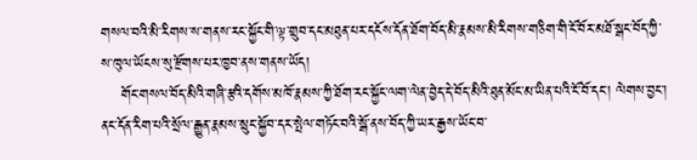གསལ་བའི་མི་རིགས་ས་གནས་རང་སྐྱོང་གི་ལྟ་གྲུབ་དང་མཐུན་པར་དངོས་དོན་ཐོག་བོད་མི་རྣམས་མི་རིགས་གཅིག་གི་ངོ་བོར་མཐོ་སྒང་བོད་ཀྱི་ས་ཁུལ་ཡོངས་སུ་རྫོགས་པར་ཁྱབ་ནས་གནས་ཡོད།
    གོང་གསལ་བོད་མིའི་གཞི་རྩའི་དགོས་མཁོ་རྣམས་ཀྱི་ཐོག་རང་སྐྱོང་ལག་ལེན་བྱེད་དེ་བོད་མིའི་ཐུན་མོང་མ་ཡིན་པའི་ངོ་བོ་དང་། ལེགས་བྱང་། ནང་དོན་རིག་པའི་སྲོལ་རྒྱུན་རྣམས་སྲུང་སྐྱོབ་དར་སྤེལ་གཏོང་བའི་སྒོ་ནས་བོད་ཀྱི་ཡར་རྒྱས་ཡོང་བ་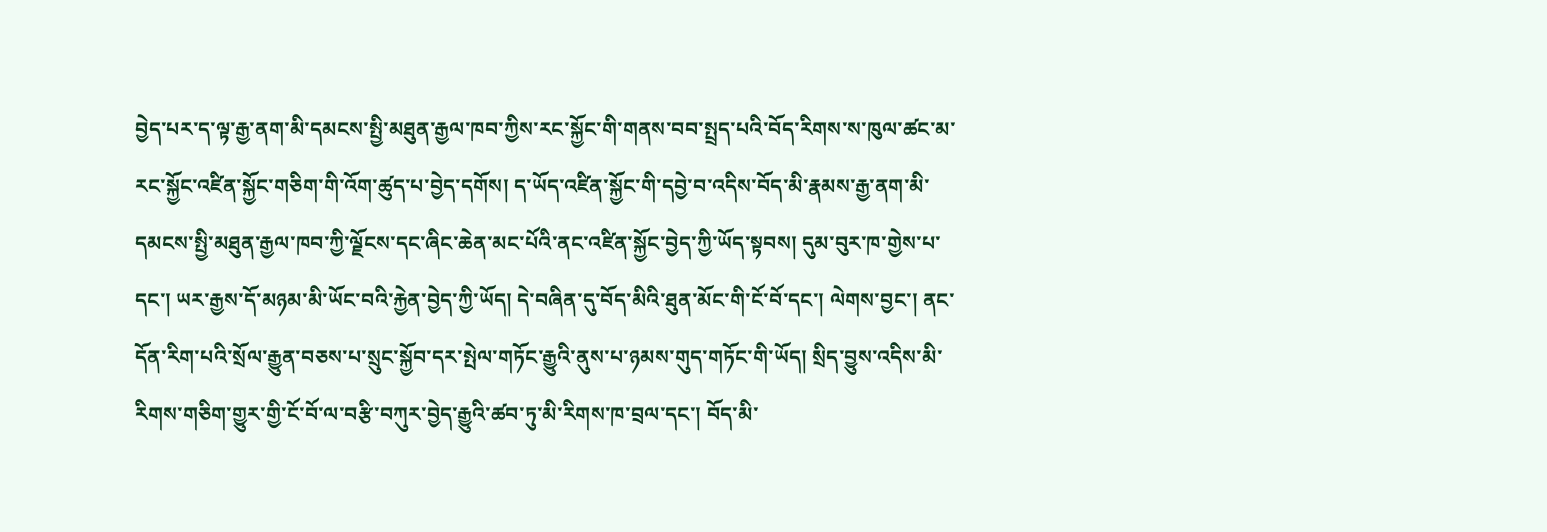བྱེད་པར་ད་ལྟ་རྒྱ་ནག་མི་དམངས་སྤྱི་མཐུན་རྒྱལ་ཁབ་ཀྱིས་རང་སྐྱོང་གི་གནས་བབ་སྤྲད་པའི་བོད་རིགས་ས་ཁུལ་ཚང་མ་རང་སྐྱོང་འཛིན་སྐྱོང་གཅིག་གི་འོག་ཚུད་པ་བྱེད་དགོས། ད་ཡོད་འཛིན་སྐྱོང་གི་དབྱེ་བ་འདིས་བོད་མི་རྣམས་རྒྱ་ནག་མི་དམངས་སྤྱི་མཐུན་རྒྱལ་ཁབ་ཀྱི་ལྗོངས་དང་ཞིང་ཆེན་མང་པོའི་ནང་འཛིན་སྐྱོང་བྱེད་ཀྱི་ཡོད་སྟབས། དུམ་བུར་ཁ་གྱེས་པ་དང་། ཡར་རྒྱས་དོ་མཉམ་མི་ཡོང་བའི་རྐྱེན་བྱེད་ཀྱི་ཡོད། དེ་བཞིན་དུ་བོད་མིའི་ཐུན་མོང་གི་ངོ་བོ་དང་། ལེགས་བྱང་། ནང་དོན་རིག་པའི་སྲོལ་རྒྱུན་བཅས་པ་སྲུང་སྐྱོབ་དར་སྤེལ་གཏོང་རྒྱུའི་ནུས་པ་ཉམས་གུད་གཏོང་གི་ཡོད། སྲིད་བྱུས་འདིས་མི་རིགས་གཅིག་གྱུར་གྱི་ངོ་བོ་ལ་བརྩི་བཀུར་བྱེད་རྒྱུའི་ཚབ་ཏུ་མི་རིགས་ཁ་བྲལ་དང་། བོད་མི་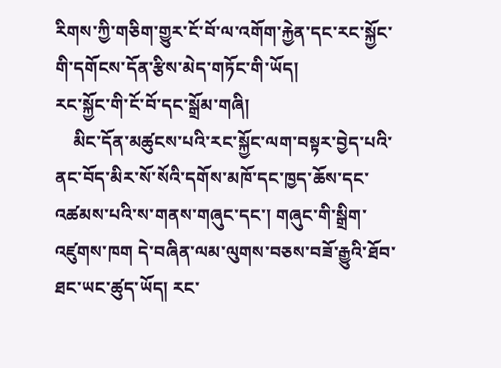རིགས་ཀྱི་གཅིག་གྱུར་ངོ་བོ་ལ་འགོག་རྐྱེན་དང་རང་སྐྱོང་གི་དགོངས་དོན་རྩིས་མེད་གཏོང་གི་ཡོད།
རང་སྐྱོང་གི་ངོ་བོ་དང་སྒྲོམ་གཞི།
    མིང་དོན་མཚུངས་པའི་རང་སྐྱོང་ལག་བསྟར་བྱེད་པའི་ནང་བོད་མིར་སོ་སོའི་དགོས་མཁོ་དང་ཁྱད་ཆོས་དང་འཚམས་པའི་ས་གནས་གཞུང་དང་། གཞུང་གི་སྒྲིག་འཛུགས་ཁག དེ་བཞིན་ལམ་ལུགས་བཅས་བཟོ་རྒྱུའི་ཐོབ་ཐང་ཡང་ཚུད་ཡོད། རང་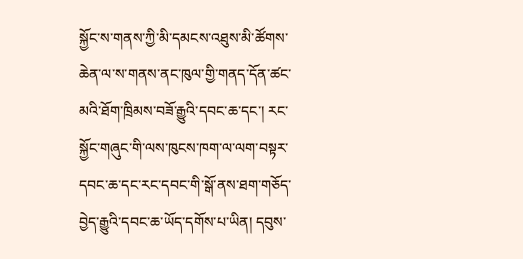སྐྱོང་ས་གནས་ཀྱི་མི་དམངས་འཐུས་མི་ཚོགས་ཆེན་ལ་ས་གནས་ནང་ཁུལ་གྱི་གནད་དོན་ཚང་མའི་ཐོག་ཁྲིམས་བཟོ་རྒྱུའི་དབང་ཆ་དང་། རང་སྐྱོང་གཞུང་གི་ལས་ཁུངས་ཁག་ལ་ལག་བསྟར་དབང་ཆ་དང་རང་དབང་གི་སྒོ་ནས་ཐག་གཅོད་བྱེད་རྒྱུའི་དབང་ཆ་ཡོད་དགོས་པ་ཡིན། དབུས་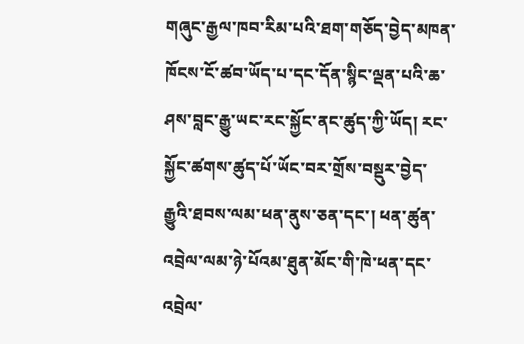གཞུང་རྒྱལ་ཁབ་རིམ་པའི་ཐག་གཅོད་བྱེད་མཁན་ཁོངས་ངོ་ཚབ་ཡོད་པ་དང་དོན་སྙིང་ལྡན་པའི་ཆ་ཤས་བླང་རྒྱུ་ཡང་རང་སྐྱོང་ནང་ཚུད་ཀྱི་ཡོད། རང་སྐྱོང་ཚགས་ཚུད་པོ་ཡོང་བར་གྲོས་བསྡུར་བྱེད་རྒྱུའི་ཐབས་ལམ་ཕན་ནུས་ཅན་དང་། ཕན་ཚུན་འབྲེལ་ལམ་ཉེ་པོའམ་ཐུན་མོང་གི་ཁེ་ཕན་དང་འབྲེལ་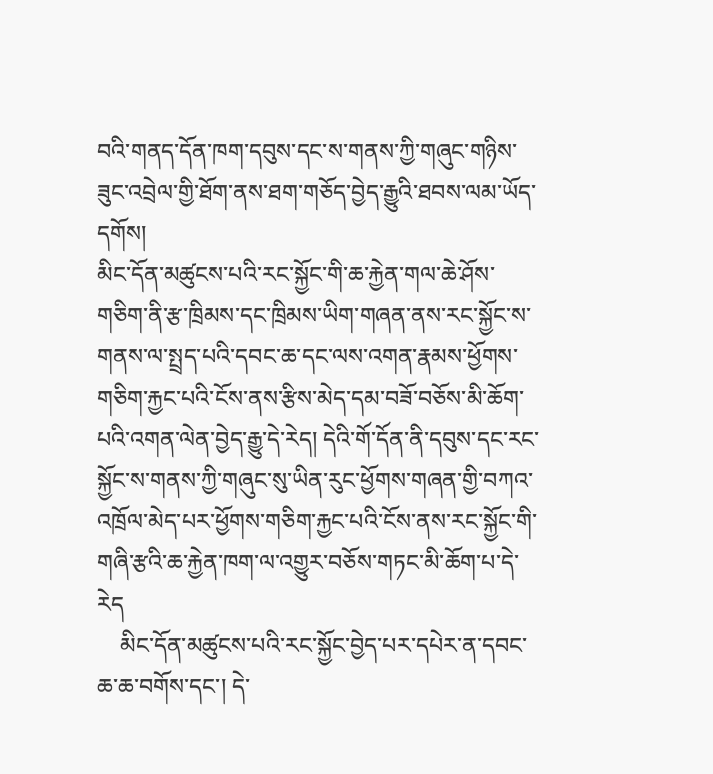བའི་གནད་དོན་ཁག་དབུས་དང་ས་གནས་ཀྱི་གཞུང་གཉིས་ཟུང་འབྲེལ་གྱི་ཐོག་ནས་ཐག་གཅོད་བྱེད་རྒྱུའི་ཐབས་ལམ་ཡོད་དགོས།
མིང་དོན་མཚུངས་པའི་རང་སྐྱོང་གི་ཆ་རྐྱེན་གལ་ཆེ་ཤོས་གཅིག་ནི་རྩ་ཁྲིམས་དང་ཁྲིམས་ཡིག་གཞན་ནས་རང་སྐྱོང་ས་གནས་ལ་སྤྲད་པའི་དབང་ཆ་དང་ལས་འགན་རྣམས་ཕྱོགས་གཅིག་རྐྱང་པའི་ངོས་ནས་རྩིས་མེད་དམ་བཟོ་བཅོས་མི་ཆོག་པའི་འགན་ལེན་བྱེད་རྒྱུ་དེ་རེད། དེའི་གོ་དོན་ནི་དབུས་དང་རང་སྐྱོང་ས་གནས་ཀྱི་གཞུང་སུ་ཡིན་རུང་ཕྱོགས་གཞན་གྱི་བཀའ་འཁྲོལ་མེད་པར་ཕྱོགས་གཅིག་རྐྱང་པའི་ངོས་ནས་རང་སྐྱོང་གི་གཞི་རྩའི་ཆ་རྐྱེན་ཁག་ལ་འགྱུར་བཅོས་གཏང་མི་ཆོག་པ་དེ་རེད
    མིང་དོན་མཚུངས་པའི་རང་སྐྱོང་བྱེད་པར་དཔེར་ན་དབང་ཆ་ཆ་བགོས་དང་། དེ་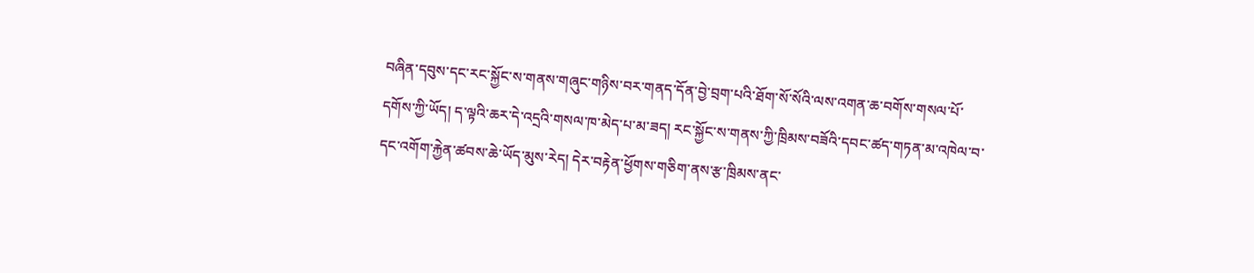བཞིན་དབུས་དང་རང་སྐྱོང་ས་གནས་གཞུང་གཉིས་བར་གནད་དོན་བྱེ་བྲག་པའི་ཐོག་སོ་སོའི་ལས་འགན་ཆ་བགོས་གསལ་པོ་དགོས་ཀྱི་ཡོད། ད་ལྟའི་ཆར་དེ་འདྲའི་གསལ་ཁ་མེད་པ་མ་ཟད། རང་སྐྱོང་ས་གནས་ཀྱི་ཁྲིམས་བཟོའི་དབང་ཚད་གཏན་མ་འཁེལ་བ་དང་འགོག་རྐྱེན་ཚབས་ཆེ་ཡོད་མུས་རེད། དེར་བརྟེན་ཕྱོགས་གཅིག་ནས་རྩ་ཁྲིམས་ནང་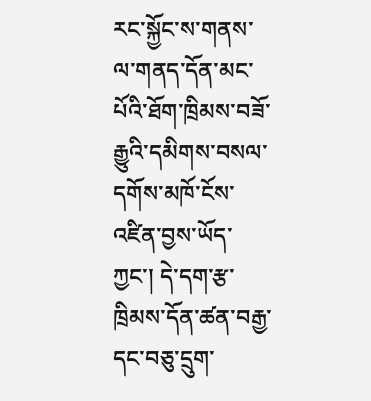རང་སྐྱོང་ས་གནས་ལ་གནད་དོན་མང་པོའི་ཐོག་ཁྲིམས་བཟོ་རྒྱུའི་དམིགས་བསལ་དགོས་མཁོ་ངོས་འཛིན་བྱས་ཡོད་ཀྱང་། དེ་དག་རྩ་ཁྲིམས་དོན་ཚན་བརྒྱ་དང་བཅུ་དྲུག་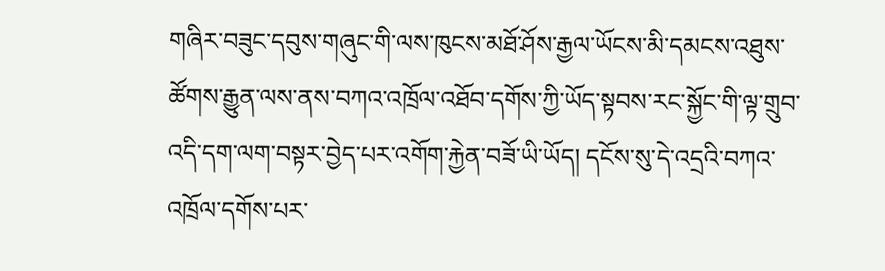གཞིར་བཟུང་དབུས་གཞུང་གི་ལས་ཁུངས་མཐོ་ཤོས་རྒྱལ་ཡོངས་མི་དམངས་འཐུས་ཚོགས་རྒྱུན་ལས་ནས་བཀའ་འཁྲོལ་འཐོབ་དགོས་ཀྱི་ཡོད་སྟབས་རང་སྐྱོང་གི་ལྟ་གྲུབ་འདི་དག་ལག་བསྟར་བྱེད་པར་འགོག་རྐྱེན་བཟོ་ཡི་ཡོད། དངོས་སུ་དེ་འདྲའི་བཀའ་འཁྲོལ་དགོས་པར་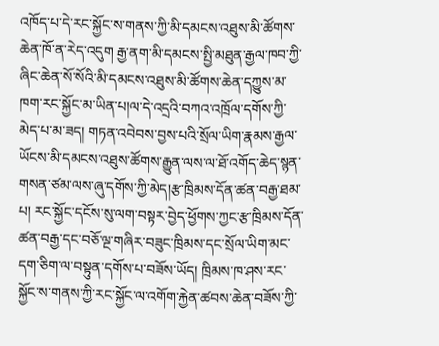འཁོད་པ་དེ་རང་སྐྱོང་ས་གནས་ཀྱི་མི་དམངས་འཐུས་མི་ཚོགས་ཆེན་ཁོ་ན་རེད་འདུག རྒྱ་ནག་མི་དམངས་སྤྱི་མཐུན་རྒྱལ་ཁབ་ཀྱི་ཞིང་ཆེན་སོ་སོའི་མི་དམངས་འཐུས་མི་ཚོགས་ཆེན་དཀྱུས་མ་ཁག་རང་སྐྱོང་མ་ཡིན་པ།ལ་དེ་འདྲའི་བཀའ་འཁྲོལ་དགོས་ཀྱི་མེད་པ་མ་ཟད། གཏན་འབེབས་བྱས་པའི་སྲོལ་ཡིག་རྣམས་རྒྱལ་ཡོངས་མི་དམངས་འཐུས་ཚོགས་རྒྱུན་ལས་ལ་ཐོ་འགོད་ཆེད་སྙན་གསན་ཙམ་ལས་ཞུ་དགོས་ཀྱི་མེད།རྩ་ཁྲིམས་དོན་ཚན་བརྒྱ་ཐམ་པ། རང་སྐྱོང་དངོས་སུ་ལག་བསྟར་བྱེད་ཕྱོགས་ཀྱང་རྩ་ཁྲིམས་དོན་ཚན་བརྒྱ་དང་བཅོ་ལྔ་གཞིར་བཟུང་ཁྲིམས་དང་སྲོལ་ཡིག་མང་དག་ཅིག་ལ་བསྟུན་དགོས་པ་བཟོས་ཡོད། ཁྲིམས་ཁ་ཤས་རང་སྐྱོང་ས་གནས་ཀྱི་རང་སྐྱོང་ལ་འགོག་རྐྱེན་ཚབས་ཆེན་བཟོས་ཀྱི་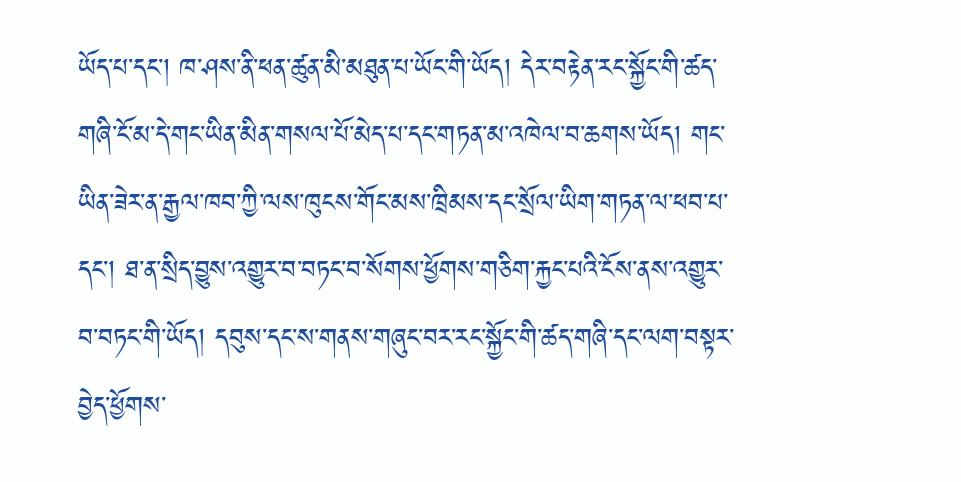ཡོད་པ་དང་། ཁ་ཤས་ནི་ཕན་ཚུན་མི་མཐུན་པ་ཡོང་གི་ཡོད། དེར་བརྟེན་རང་སྐྱོང་གི་ཚད་གཞི་ངོ་མ་དེ་གང་ཡིན་མིན་གསལ་པོ་མེད་པ་དང་གཏན་མ་འཁེལ་བ་ཆགས་ཡོད། གང་ཡིན་ཟེར་ན་རྒྱལ་ཁབ་ཀྱི་ལས་ཁུངས་གོང་མས་ཁྲིམས་དང་སྲོལ་ཡིག་གཏན་ལ་ཕབ་པ་དང་། ཐ་ན་སྲིད་བྱུས་འགྱུར་བ་བཏང་བ་སོགས་ཕྱོགས་གཅིག་རྐྱང་པའི་ངོས་ནས་འགྱུར་བ་བཏང་གི་ཡོད། དབུས་དང་ས་གནས་གཞུང་བར་རང་སྐྱོང་གི་ཚད་གཞི་དང་ལག་བསྟར་བྱེད་ཕྱོགས་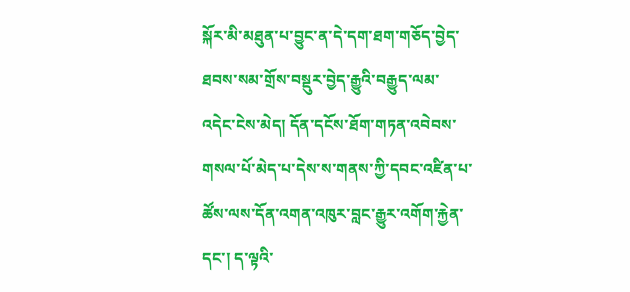སྐོར་མི་མཐུན་པ་བྱུང་ན་དེ་དག་ཐག་གཅོད་བྱེད་ཐབས་སམ་གྲོས་བསྡུར་བྱེད་རྒྱུའི་བརྒྱུད་ལམ་འདེང་ངེས་མེད། དོན་དངོས་ཐོག་གཏན་འབེབས་གསལ་པོ་མེད་པ་དེས་ས་གནས་ཀྱི་དབང་འཛིན་པ་ཚོས་ལས་དོན་འགན་འཁུར་བླང་རྒྱུར་འགོག་རྐྱེན་དང་། ད་ལྟའི་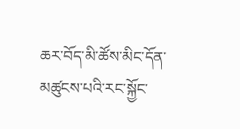ཆར་བོད་མི་ཚོས་མིང་དོན་མཚུངས་པའི་རང་སྐྱོང་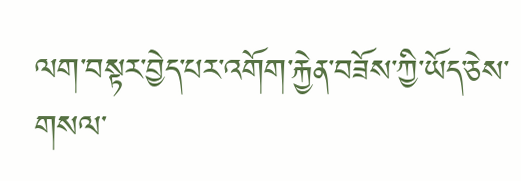ལག་བསྟར་བྱེད་པར་འགོག་རྐྱེན་བཟོས་ཀྱི་ཡོད་ཅེས་གསལ་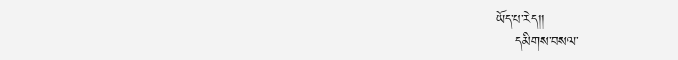ཡོད་པ་རེད།།
    དམིགས་བསལ་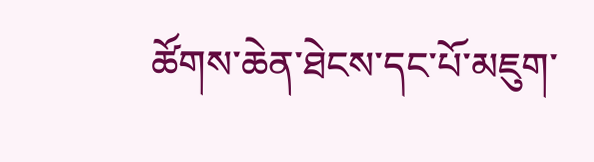ཚོགས་ཆེན་ཐེངས་དང་པོ་མཇུག་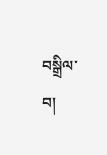བསྒྲིལ་བ།